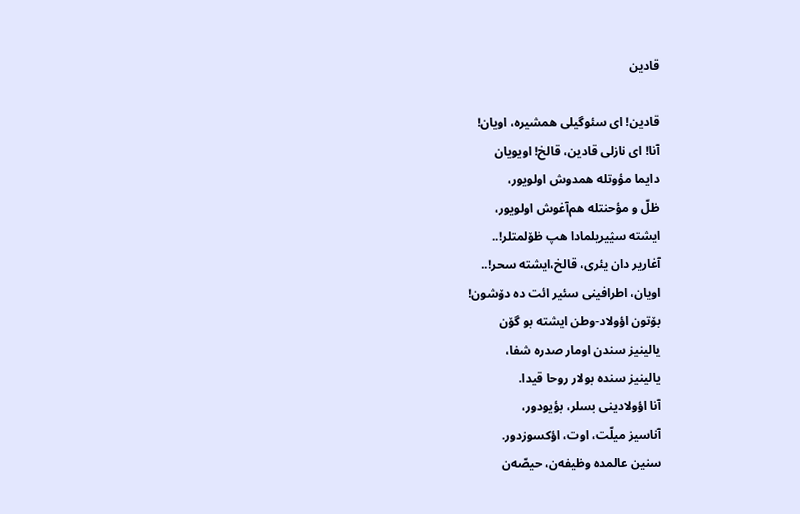قادین

قادین! ای سئوگیلی همشیره، اویان!
آنا! ای نازلی قادین، قالخ! اویویان
دایما مؤوتله همدوش اولویور،
ظلّ و مؤحنتله هم‌آغوش اولویور،
ایشته سؽیریلمادا هپ ظۆلمتلر!..
آغاریر دان یئری، قالخ،ایشته سحر!..
اویان، اطرافینی سئیر ائت ده دۆشون!
بۆتون اؤولاد-وطن ایشته بو گۆن
یالینیز سندن اومار صدره شفا،
یالینیز سنده بولار روحا قیدا.
آنا اؤولادینی بسلر، بؤیودور،
آناسیز میلّت، اوت، اؤکسوزدور.
سنین عالمده وظیفه‌ن، حیصّه‌ن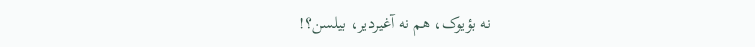نه بؤیوک، هم نه آغیردیر، بیلسن؟!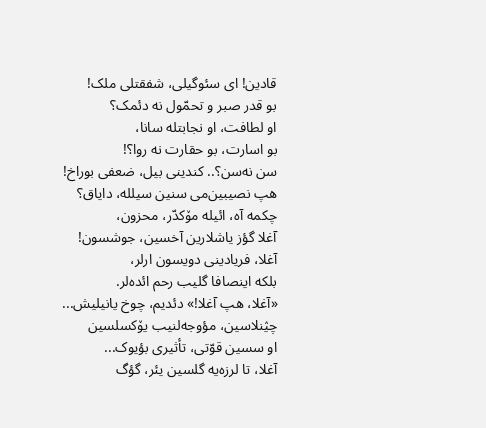قادین! ای سئوگیلی، شفقتلی ملک!
بو قدر صبر و تحمّول نه دئمک؟
او لطافت، او نجابتله سانا،
بو اسارت، بو حقارت نه روا؟!
سن نه‌سن؟.. کندینی بیل، ضعفی بوراخ!
هپ نصیبین‌می سنین سیلله، دایاق؟
چکمه آه، ائیله مۆکدّر، محزون،
آغلا گؤز یاشلارین آخسین، جوشسون!
آغلا، فریادینی دویسون ارلر،
بلکه اینصافا گلیب رحم ائده‌لر.
«آغلا، هپ آغلا!» دئدیم، چوخ یانیلیش...
چؽنلاسین، مؤوجه‌لنیب یۆکسلسین
او سسین قوّتی، تأثیری بؤیوک...
آغلا، تا لرزه‌یه گلسین یئر، گؤگ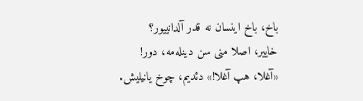باخ، باخ اینسان نه قدر آلدانییور؟
خاییر، اصلا منی سن دینله‌مه، دور!
«آغلا، هپ آغلا!» دئدیم، چوخ یانیلیش.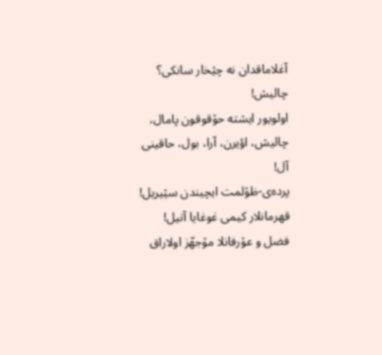آغلاماقدان نه چؽخار سانکی؟ چالیش!
اولویور ایشته حۆقوقون پامال،
چالیش، اؤیرن، آرا، بول، حاقینی آل!
پرده‌ی-ظۆلمت ایچیندن سؽیریل!
قهرمانلار کیمی غوغایا آتیل!
فضل و عۆرفانلا مۆجهّز اولاراق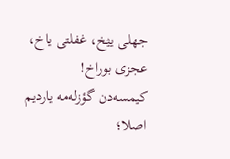جهلی یؽخ، غفلتی یاخ، عجزی بوراخ!
کیمسه‌دن گؤزله‌مه یاردیم اصلا؛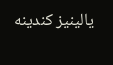یالینیز کندینه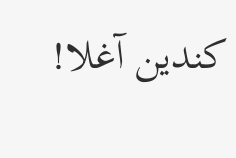کندین آغلا!